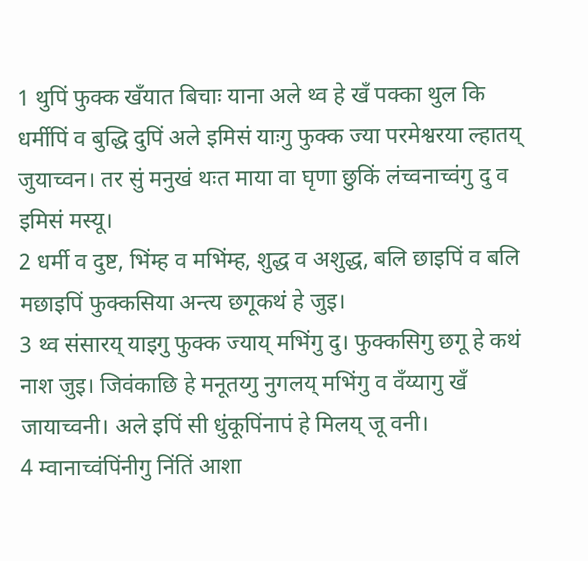1 थुपिं फुक्क खँयात बिचाः याना अले थ्व हे खँ पक्का थुल कि धर्मीपिं व बुद्धि दुपिं अले इमिसं याःगु फुक्क ज्या परमेश्वरया ल्हातय् जुयाच्वन। तर सुं मनुखं थःत माया वा घृणा छुकिं लंच्वनाच्वंगु दु व इमिसं मस्यू।
2 धर्मी व दुष्ट, भिंम्ह व मभिंम्ह, शुद्ध व अशुद्ध, बलि छाइपिं व बलि मछाइपिं फुक्कसिया अन्त्य छगूकथं हे जुइ।
3 थ्व संसारय् याइगु फुक्क ज्याय् मभिंगु दु। फुक्कसिगु छगू हे कथं नाश जुइ। जिवंकाछि हे मनूतय्गु नुगलय् मभिंगु व वँय्यागु खँ जायाच्वनी। अले इपिं सी धुंकूपिंनापं हे मिलय् जू वनी।
4 म्वानाच्वंपिंनीगु निंतिं आशा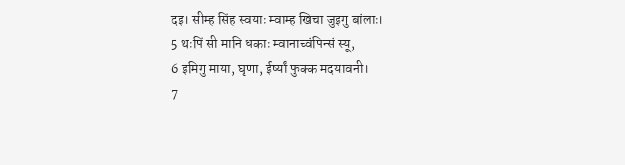दइ। सीम्ह सिंह स्वयाः म्वाम्ह खिचा जुइगु बांलाः।
5 थःपिं सी मानि धकाः म्वानाच्वंपिन्सं स्यू,
6 इमिगु माया, घृणा, ईर्ष्यां फुक्क मदयावनी।
7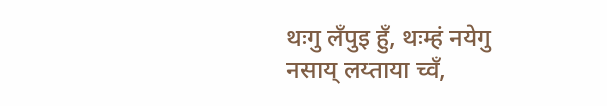थःगु लँपुइ हुँ, थःम्हं नयेगु नसाय् लय्ताया च्वँ,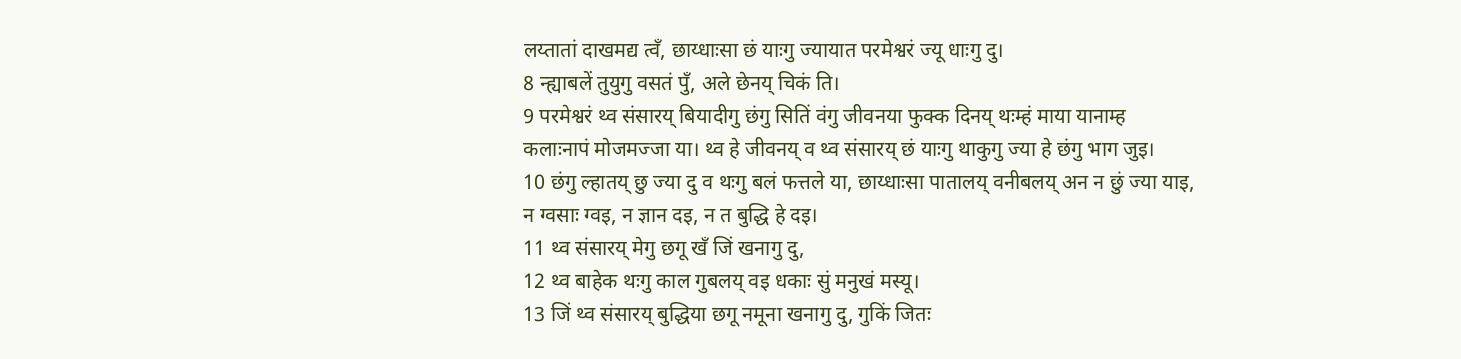लय्तातां दाखमद्य त्वँ, छाय्धाःसा छं याःगु ज्यायात परमेश्वरं ज्यू धाःगु दु।
8 न्ह्याबलें तुयुगु वसतं पुँ, अले छेनय् चिकं ति।
9 परमेश्वरं थ्व संसारय् बियादीगु छंगु सितिं वंगु जीवनया फुक्क दिनय् थःम्हं माया यानाम्ह कलाःनापं मोजमज्जा या। थ्व हे जीवनय् व थ्व संसारय् छं याःगु थाकुगु ज्या हे छंगु भाग जुइ।
10 छंगु ल्हातय् छु ज्या दु व थःगु बलं फत्तले या, छाय्धाःसा पातालय् वनीबलय् अन न छुं ज्या याइ, न ग्वसाः ग्वइ, न ज्ञान दइ, न त बुद्धि हे दइ।
11 थ्व संसारय् मेगु छगू खँ जिं खनागु दु,
12 थ्व बाहेक थःगु काल गुबलय् वइ धकाः सुं मनुखं मस्यू।
13 जिं थ्व संसारय् बुद्धिया छगू नमूना खनागु दु, गुकिं जितः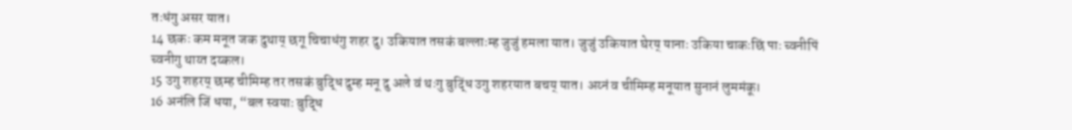तःधंगु असर यात।
14 छकः कम मनूत जक दुथाय् छगू चिचाधंगु शहर दु। उकियात तसकं बल्लाःम्ह जुजुं हमला यात। जुजुं उकियात घेरय् यानाः उकिया चाकःछिं पाः च्वनीपिं च्वनीगु थाय्त दय्कल।
15 उगु शहरय् छम्ह चीमिम्ह तर तसकं बुद्धि दुम्ह मनू दु अले वं थःगु बुद्धिं उगु शहरयात बचय् यात। अय्नं व चीमिम्ह मनूयात सुनानं लुममंकू।
16 अनंलि जिं धया, “बल स्वयाः बुद्धि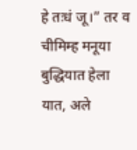हे तःधं जू।” तर व चीमिम्ह मनूया बुद्धियात हेला यात, अले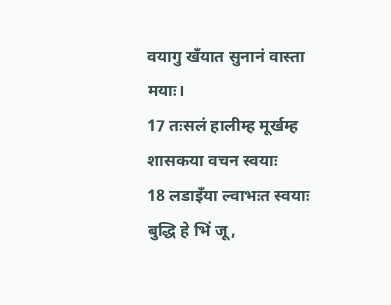वयागु खँयात सुनानं वास्ता मयाः।
17 तःसलं हालीम्ह मूर्खम्ह शासकया वचन स्वयाः
18 लडाइँया ल्वाभःत स्वयाः बुद्धि हे भिं जू,